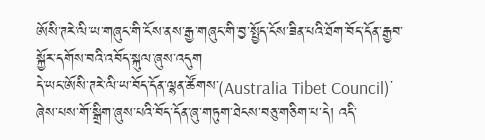ཨོསི་ཊརེ་ལི་ཡ་གཞུང་གི་ངོས་ནས་རྒྱ་གཞུང་གི་བྱ་སྤྱོད་ངོས་ཟིན་པའི་ཐོག་བོད་དོན་རྒྱབ་སྐྱོར་དགོས་བའི་འབོད་སྐུལ་ཞུས་འདུག
དེ་ཡང་ཨོསི་ཊརེ་ལི་ཡ་བོད་དོན་ལྷན་ཚོགས་(Australia Tibet Council)་ཞེས་པས་གོ་སྒྲིག་ཞུས་པའི་བོད་དོན་ཞུ་གཏུག་ཐེངས་བཅུ་གཅིག་པ་དེ། འདི་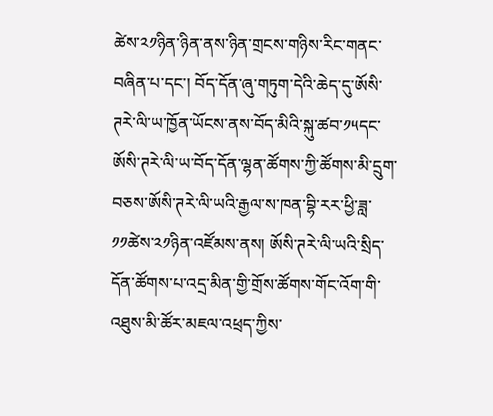ཚེས་༢༡ཉིན་ཉིན་ནས་ཉིན་གྲངས་གཉིས་རིང་གནང་བཞིན་པ་དང་། བོད་དོན་ཞུ་གཏུག་དེའི་ཆེད་དུ་ཨོསི་ཊརེ་ལི་ཡ་ཁྱོན་ཡོངས་ནས་བོད་མིའི་སྐུ་ཚབ་༡༥དང་ཨོསི་ཊརེ་ལི་ཡ་བོད་དོན་ལྷན་ཚོགས་ཀྱི་ཚོགས་མི་དྲུག་བཅས་ཨོསི་ཊརེ་ལི་ཡའི་རྒྱལ་ས་ཁན་བྷི་རར་ཕྱི་ཟླ་༡༡ཚེས་༢༡ཉིན་འཛོམས་ནས། ཨོསི་ཊརེ་ལི་ཡའི་སྲིད་དོན་ཚོགས་པ་འདྲ་མིན་གྱི་གྲོས་ཚོགས་གོང་འོག་གི་འཐུས་མི་ཚོར་མཇལ་འཕྲད་ཀྱིས་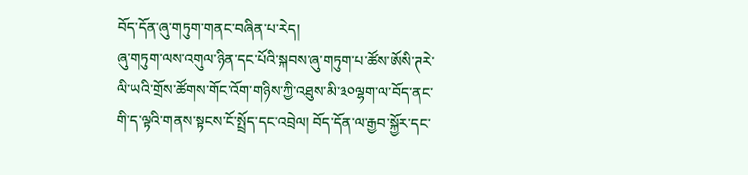བོད་དོན་ཞུ་གཏུག་གནང་བཞིན་པ་རེད།
ཞུ་གཏུག་ལས་འགུལ་ཉིན་དང་པོའི་སྐབས་ཞུ་གཏུག་པ་ཚོས་ཨོསི་ཊརེ་ལི་ཡའི་གྲོས་ཚོགས་གོང་འོག་གཉིས་ཀྱི་འཐུས་མི་༣༠ལྷག་ལ་བོད་ནང་གི་ད་ལྟའི་གནས་སྟངས་ངོ་སྤྲོད་དང་འབྲེལ། བོད་དོན་ལ་རྒྱབ་སྐྱོར་དང་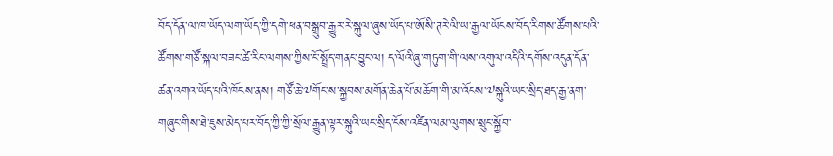བོད་དོན་ལ་ཁ་ཡོད་ལག་ཡོད་ཀྱི་དགེ་ཕན་བསྒྲུབ་རྒྱུར་རེ་སྐུལ་ཞུས་ཡོད་པ་ཨོསི་ཊརེ་ལི་ཡ་རྒྱལ་ཡོངས་བོད་རིགས་ཚོགས་པའི་ཚོགས་གཙོ་སྐལ་བཟང་ཚེ་རིང་ལགས་ཀྱིས་ངོ་སྤྲོད་གནང་བྱུང་ལ། ད་ལོའི་ཞུ་གཏུག་གི་ལས་འགུལ་འདིའི་དགོས་འདུན་དོན་ཚན་འགའ་ཡོད་པའི་ཁོངས་ནས། གཙོ་ཆེ་༧གོང་ས་སྐྱབས་མགོན་ཆེན་པོ་མཆོག་གི་མ་འོངས་༧སྐུའི་ཡང་སྲིད་ཐད་རྒྱ་ནག་གཞུང་གིས་ཐེ་ཇུས་མེད་པར་བོད་ཀྱི་ཀྱི་སྲོལ་རྒྱུན་ལྟར་སྐུའི་ཡང་སྲིད་ངོས་འཛིན་ལམ་ལུགས་སྲུང་སྐྱོབ་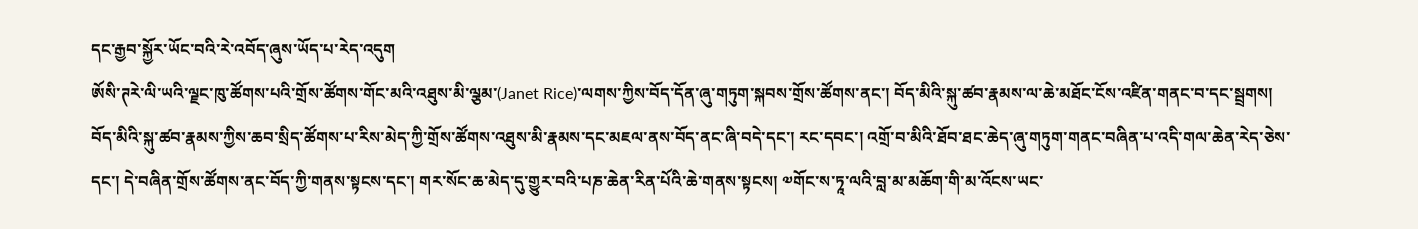དང་རྒྱབ་སྐྱོར་ཡོང་བའི་རེ་འབོད་ཞུས་ཡོད་པ་རེད་འདུག
ཨོསི་ཊརེ་ལི་ཡའི་ལྗང་ཁུ་ཚོགས་པའི་གྲོས་ཚོགས་གོང་མའི་འཐུས་མི་ལྕམ་(Janet Rice)་ལགས་ཀྱིས་བོད་དོན་ཞུ་གཏུག་སྐབས་གྲོས་ཚོགས་ནང་། བོད་མིའི་སྐུ་ཚབ་རྣམས་ལ་ཆེ་མཐོང་ངོས་འཛིན་གནང་བ་དང་སྦྲགས། བོད་མིའི་སྐུ་ཚབ་རྣམས་ཀྱིས་ཆབ་སྲིད་ཚོགས་པ་རིས་མེད་ཀྱི་གྲོས་ཚོགས་འཐུས་མི་རྣམས་དང་མཇལ་ནས་བོད་ནང་ཞི་བདེ་དང་། རང་དབང་། འགྲོ་བ་མིའི་ཐོབ་ཐང་ཆེད་ཞུ་གཏུག་གནང་བཞིན་པ་འདི་གལ་ཆེན་རེད་ཅེས་དང་། དེ་བཞིན་གྲོས་ཚོགས་ནང་བོད་ཀྱི་གནས་སྟངས་དང་། གར་སོང་ཆ་མེད་དུ་གྱུར་བའི་པཎ་ཆེན་རིན་པོའི་ཆེ་གནས་སྟངས། ༧གོང་ས་ཏཱ་ལའི་བླ་མ་མཆོག་གི་མ་འོངས་ཡང་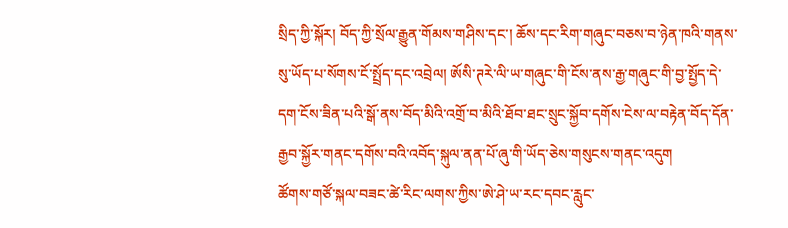སྲིད་ཀྱི་སྐོར། བོད་ཀྱི་སྲོལ་རྒྱུན་གོམས་གཤིས་དང་། ཆོས་དང་རིག་གཞུང་བཅས་བ་ཉེན་ཁའི་གནས་སུ་ཡོད་པ་སོགས་ངོ་སྤྲོད་དང་འབྲེལ། ཨོསི་ཊརེ་ལི་ཡ་གཞུང་གི་ངོས་ནས་རྒྱ་གཞུང་གི་བྱ་སྤྱོད་དེ་དག་ངོས་ཟིན་པའི་སྒོ་ནས་བོད་མིའི་འགྲོ་བ་མིའི་ཐོབ་ཐང་སྲུང་སྐྱོབ་དགོས་ངེས་ལ་བརྟེན་བོད་དོན་རྒྱབ་སྐྱོར་གནང་དགོས་བའི་འབོད་སྐུལ་ནན་པོ་ཞུ་གི་ཡོད་ཅེས་གསུངས་གནང་འདུག
ཚོགས་གཙོ་སྐལ་བཟང་ཚེ་རིང་ལགས་ཀྱིས་ཨེ་ཤེ་ཡ་རང་དབང་རླུང་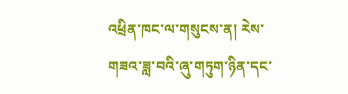འཕྲིན་ཁང་ལ་གསུངས་ན། རེས་གཟའ་ཟླ་བའི་ཞུ་གཏུག་ཉིན་དང་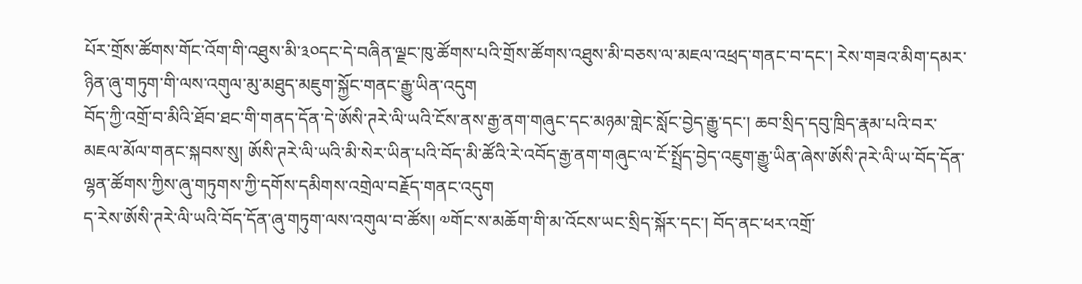པོར་གྲོས་ཚོགས་གོང་འོག་གི་འཐུས་མི་༣༠དང་དེ་བཞིན་ལྗང་ཁུ་ཚོགས་པའི་གྲོས་ཚོགས་འཐུས་མི་བཅས་ལ་མཇལ་འཕྲད་གནང་བ་དང་། རེས་གཟའ་མིག་དམར་ཉིན་ཞུ་གཏུག་གི་ལས་འགུལ་མུ་མཐུད་མཇུག་སྐྱོང་གནང་རྒྱུ་ཡིན་འདུག
བོད་ཀྱི་འགྲོ་བ་མིའི་ཐོབ་ཐང་གི་གནད་དོན་དེ་ཨོསི་ཊརེ་ལི་ཡའི་ངོས་ནས་རྒྱ་ནག་གཞུང་དང་མཉམ་གླེང་སློང་བྱེད་རྒྱུ་དང་། ཆབ་སྲིད་དབུ་ཁྲིད་རྣམ་པའི་བར་མཇལ་མོལ་གནང་སྐབས་སུ། ཨོསི་ཊརེ་ལི་ཡའི་མི་སེར་ཡིན་པའི་བོད་མི་ཚོའི་རེ་འབོད་རྒྱ་ནག་གཞུང་ལ་ངོ་སྤྲོད་བྱེད་འཇུག་རྒྱུ་ཡིན་ཞེས་ཨོསི་ཊརེ་ལི་ཡ་བོད་དོན་ལྷན་ཚོགས་ཀྱིས་ཞུ་གཏུགས་ཀྱི་དགོས་དམིགས་འགྲེལ་བརྗོད་གནང་འདུག
ད་རེས་ཨོསི་ཊརེ་ལི་ཡའི་བོད་དོན་ཞུ་གཏུག་ལས་འགུལ་བ་ཚོས། ༧གོང་ས་མཆོག་གི་མ་འོངས་ཡང་སྲིད་སྐོར་དང་། བོད་ནང་ཕར་འགྲོ་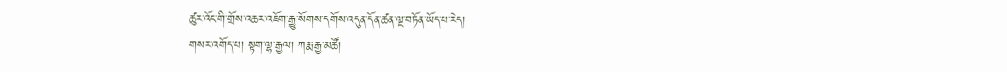ཚུར་འོང་གི་གྲོས་འཆར་འཇོག་རྒྱུ་སོགས་དགོས་འདུན་དོན་ཚན་ལྔ་བཏོན་ཡོད་པ་རེད།
གསར་འགོད་པ། སྟག་ལྷ་རྒྱལ། ཀརྨ་རྒྱ་མཚོ།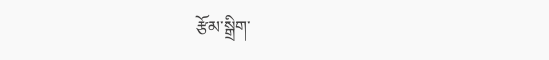རྩོམ་སྒྲིག་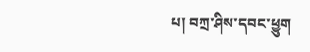པ། བཀྲ་ཤིས་དབང་ཕྱུག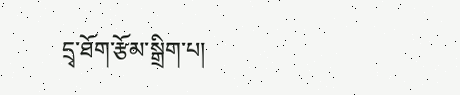དྲྭ་ཐོག་རྩོམ་སྒྲིག་པ།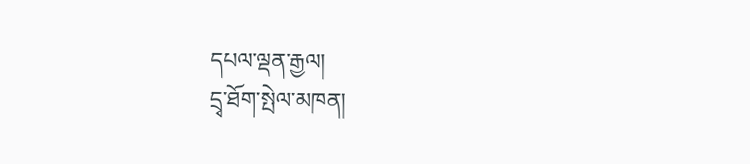དཔལ་ལྡན་རྒྱལ།
དྲྭ་ཐོག་སྤེལ་མཁན།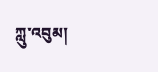ཀླུ་འབུམ།